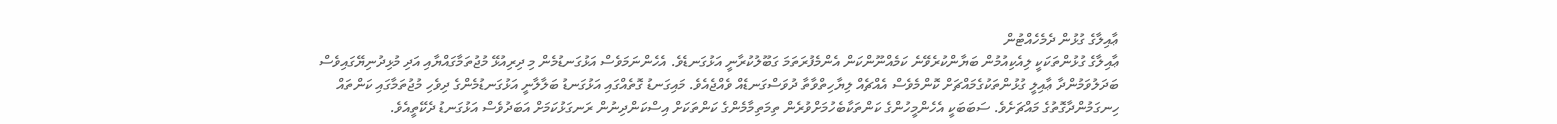ޢާއިލާގެ ގުޅުން ދެމެހެއްޓުން
ޢާއިލާގެ ގުޅުންތަކަކީ ލިއެކިއުމުން ބަޔާންކުރެވޭނެ ކަމެއްނޫންކަން އެންމެފުރަތަމަ ގަބޫލުކުރާނީ އަޅުގަނޑެވެ. އެހެންނަމަވެސް އަޅުގަނޑުމެން މި ދިރިއުޅޭ މުޖުތަމާގައްޔާއި އަދި މުޅިދުނިޔޭގައިވެސް ބަދަލުވަމުންދާ ޢާއިލީ ގުޅުންތަކުގެމައްޗަށް ކޮންމެވެސް އެއްޗެއް ލިޔާހިތްވާތާ ދުވަސްގަނޑެއް ވެއްޖެއެވެ. މައިގަނޑު ގޮތެއްގައި އަޅުގަނޑު ބަލާލާނީ އަޅުގަނޑުމެންގެ ދިވެހި މުޖުތަމާގައި ކަންތައް ހިނގަމުންދާގޮތުގެ މައްޗަށެވެ. ސަބަބަކީ އެހެންމީހުންގެ ކަންތަކާބެހުމަށްވުރެން ތިމަތިމާމެންގެ ކަންތަކަށް އިސްކަންދިނުން ރަނގަޅުކަމަށް އަބަދުވެސް އަޅުގަނޑު ދެކޭތީއެވެ.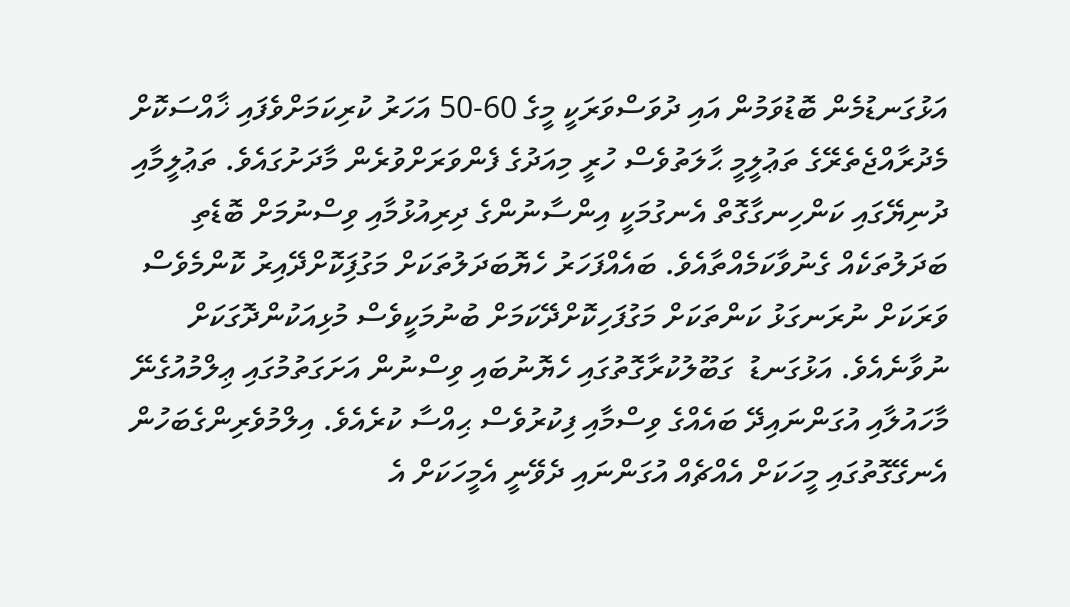އަޅުގަނޑުމެން ބޮޑުވަމުން އައި ދުވަސްވަރަކީ މީގެ 60-50 އަހަރު ކުރިކަމަށްވެފައި ޚާއްސަކޮށް މެދުރާއްޖެތެރޭގެ ތަޢުލީމީ ޙާލަތުވެސް ހުރީ މިއަދުގެ ފެންވަރަށްވުރެން މާދަށުގައެވެ. ތަޢުލީމާއި ދުނިޔޭގައި ކަންހިނގާގޮތް އެނގުމަކީ އިންސާނުންގެ ދިރިއުޅުމާއި ވިސްނުމަށް ބޮޑެތި ބަދަލުތަކެއް ގެނުވާކަމެއްތާއެވެ. ބައެއްފަހަރު ހެޔޮބަދަލުތަކަށް މަގުފަިކޮށްދޭއިރު ކޮންމެވެސް ވަރަކަށް ނުރަނގަޅު ކަންތަކަށް މަގުފަހިކޮށްދޭކަމަށް ބުނުމަކީވެސް މުޅިއަކުންދޮގަކަށް ނުވާނެއެވެ. އަޅުގަނޑު  ގަބޫލުކުރާގޮތުގައި ހެޔޮނުބައި ވިސްނުން އަށަގަތުމުގައި ޢިލްމުއުގެނޭ މާހައުލާއި އުގަންނައިދޭ ބައެއްގެ ވިސްމާއި ފިކުރުވެސް ޙިއްސާ ކުރެއެވެ. އިލްމުވެރިންގެބަހުން އެނގޭގޮތުގައި މީހަކަށް އެއްޗެއް އުގަންނައި ދެވޭނީ އެމީހަކަށް އެ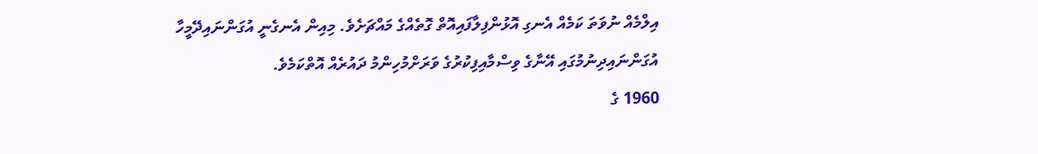އިލްމެއް ނުވަތަ ކަމެއް އެނގި އޮޅުންފިލާފައިއޮތް ގޮތެއްގެ މައްޗަށެވެ. މިއިން އެނގެނީ އުގަންނައިދޭމީހާ އުގަންނައިދިނުމުގައި އޭނާގެ ވިސްމާއިފިކުރުގެ ވަރަށްމުހިންމު ދައުރެއް އޮތްކަމެވެ.
1960 ގެ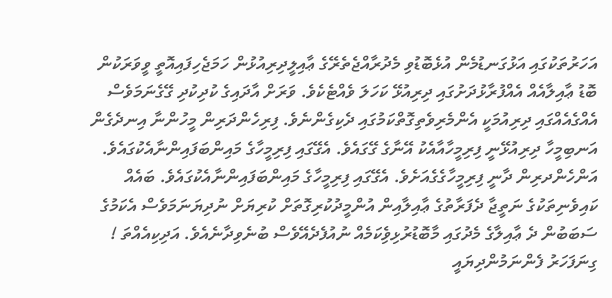އަހަރުތަކުގައި އަޅުގަނޑުމެން އުޅެބޮޑުވި މެދުރާއްޖެތެރޭގެ ޢާއިލީދިރިއުޅުން ހަމަޖެހިފައިއޮތީ ވީވަރަކުން ބޮޑު ޢާއިލާއެއް އެއްފުރާޅުދަށުގައި ދިރިއުޅޭ ކަހަލަ ވެއްޓެކެވެ. ވަރަށް އާދައިގެ ކުދިކުދި ގޭގެނަމަވެސް އެއްގެއެއްގައި ދިރިއުމަކީ އެންމެރިވެތިގޮތްކަމުގައި ދެކިގެންނެވެ. ފިރިހެންދަރިން މީހުންނާ އިނދެގެން އަނބިމީހާ ދިރިއުޅޭނީ ފިރިމީހާއާއެކު އޭނާގެ ގޭގައެވެ. އެގޭގައި ފިރިމީހާގެ މައިންބަފައިންނާއެކުގައެވެ. އަންހެންދރިން ދާނީ ފިރިމީހާގެގެއަށެވެ. އެގޭގައި ފިރިމީހާގެ މައިންބަފައިންނާއެކުގައެވެ. ބައެއް ކައިވެނިތަކުގެ ނަތީޖާ ދެފަރާތުގެ ޢާއިލާއިން އުންމީދުކުރިގޮތަށް ކުރިޔަށް ނުދިޔަނަމަވެސް އެކަމުގެ ސަބަބުން ދެ ޢާއިލާގެ މެދުގައި މާބޮޑުރުޅިވެިކަމެއް ނުއުފެދެއޭވެސް ބުނެވިދާނެއެވެ. އަދިކިއެއްތަ ! ގިނަފަހަރު ފެންނަމުންދިޔައީ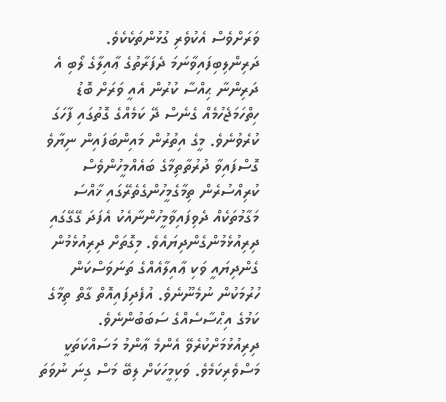ވަރަށްވެސް އެކުވެރި ގުޅުންތަކެކެވެ. ދަރިންލިބިފައިވާނަމަ ދެފަރާތުގެ ޢާއިލާގެ ލޯބި އެ ދަރިންނާ ޙިއްސާ ކުރުން އެއީ ވަރަށް ބޮޑު ހިތްހަމަޖެހުމެއް ގެނެސް ދޭ ކަމެއްގެ ގޮތުގައި ފާހަގަ ކުރެވުނެވެ. މީގެ އިތުރުން މައިންބަފައިން ނިޔާވެ ގޮސްފައިވާ ދުރުތާތިމާގެ ބައެއްމީހުންވެސް ކުރިއްސުރެން ތިމާގެމީހުންގެތެރޭގައި ޚާއްސަ މަގާމުތަކެއް ދެވިފައިވާމީހުންނާއެކު އެފަދަ ގޭގޭގައި ދިރިއުޅެމުންގެންދިޔައެވެ. މިގޮތަށް ދިރިއުޅެމުން ގެންދިޔައީ ވަކި ޢާއިލާއެއްގެ ތަނަވަސްކަން ހުރުމަކުން ނުމެނޫނެވެ. އުފެދިފައިއޮތް ގާތް ތިމާގެ ކަމުގެ އިޙްސާސެއްގެ ސަބަބުންނެވެ. ދިރިއުޅުމަށްކުރެވޭ އެންމެ ޢާންމު މަސައްކަތަކީ މަސްވެރިކަމެވެ. ވަކިމީހަކަށް ލިބޭ މަސް ގިނަ ނުވަތަ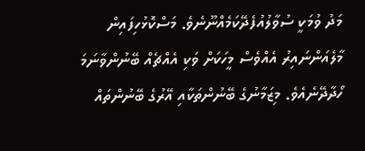މަދު ވުމަކީ ސުވާލުއުފެދޭކަމެއްނޫނެވެ. މަސްކޮޅުހިފައިން މާލެއަންނައިރު އެއްވެސް މީހަކަށް ވަކި އެއްޗެއް ބޭނުންވާނަމަ ހޯދާދޭނެއެވެ. މިޒަމާނުގެ ބޭނުންތަކާއި އޭރުގެ ބޭނުންތައް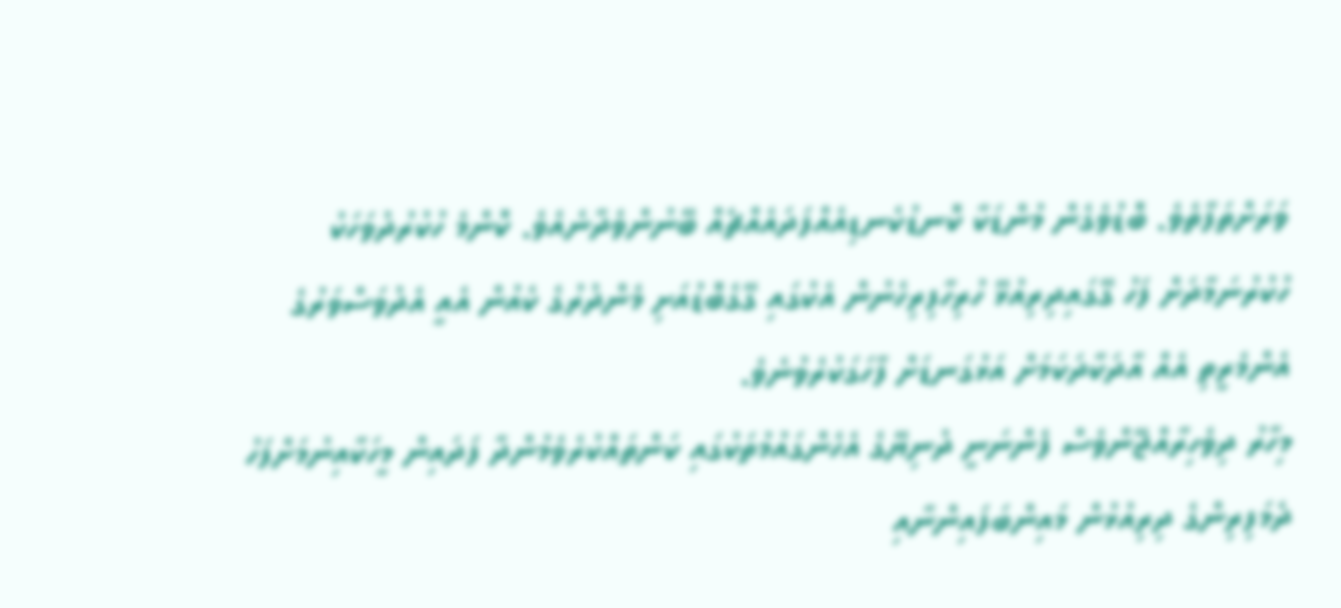ވަރަށްތަފާތެވެ. ބޮޑުވެގެން މުންޑަކާ ކޮނޑުކެނޑިއެއްފަދައެއްޗެއް ބޭނުންވެދާނެއެވެ. ކޮންމެ ހުކުރުދުވަހަކު ހުކުރުނަމާދަށް ފަހު ގޭގައިދިރިއުޅޭ ހުރިހާފިރިހެނުން އެކުގައި ގޭގެބޮޑުއަށި މެންދުރުގެ ކެއުން އެއީ އެދުވަސްވަރުގެ އެންމެރީތި އެއް އާދަކާދަކަމަށް އަޅުގަނޑަށް ފާހަގަކުރެވުނެވެ.
މިހާރު ދިވެހިރާއްޖޭންވެސް ފެންނަނީ ދުނިޔޭގެ އެހެންގައުމުތަކުގައި ކަންތައްކުރެވެމުންދާ ފަދައިން މީހަކާއިނުމަށްފަހު ދެމަފިރިންގެ ދިރިއުޅުން މައިންބަފައިންނާއި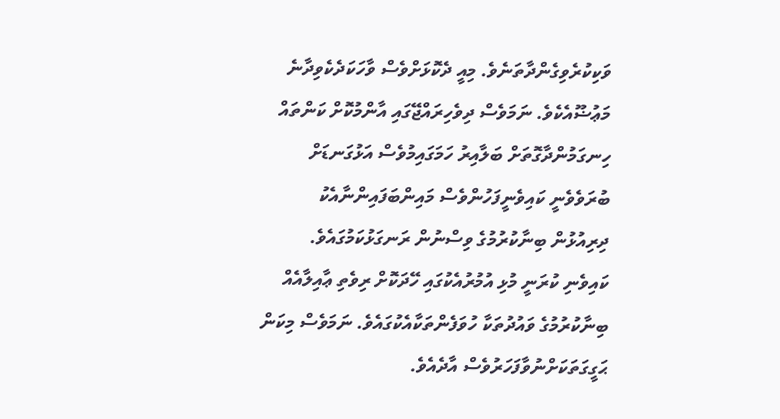ވަކިކުރެވިގެންދާތަނެވެ. މިއީ ދެކޮޅަށްވެސް ވާހަކަދެކެވިދާނެ މަޢުޟޫއެކެވެ. ނަމަވެސް ދިވެހިރައްޖޭގައި އާންމުކޮށް ކަންތައް ހިނގަމުންދާގޮތަށް ބަލާއިރު ހަމަގައިމުވެސް އަޅުގަނޑަށް ބުރަވެވެނީ ކައިވެނީފަހުންވެސް މައިންބަފައިންނާއެކު ދިރިއުޅުން ބިނާކުރުމުގެ ވިސްނުން ރަނގަޅުކަމުގައެވެ.  ކައިވެނި ކުރަނީ މުޅި އުމުރުއެކުގައި ހޭދަކޮށް ރިވެތި ޢާއިލާއެއް ބިނާކުރުމުގެ ވައުދުތަކާ ހުވަފެންތަކާއެކުގައެވެ. ނަމަވެސް މިކަން ޙަގީގަތަކަށްނުވާފަހަރުވެސް އާދެއެވެ.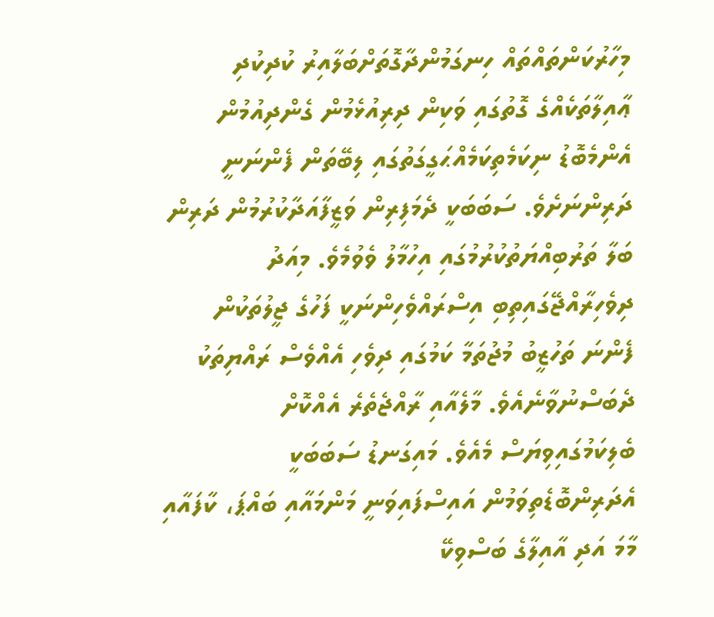މިހާރުކަންތައްތައް ހިނގަމުންދާގޮތަށްބަލާއިރު ކުދިކުދި ޢާއިލާތަކެއްގެ ގޮތުގައި ވަކިން ދިރިއުޅެމުން ގެންދިއުމުން އެންމެބޮޑު ނިކަމެތިކަމެއްޙަގީގަތުގައި ލިބޭތަން ފެންނަނީ ދަރިންނަށެވެ. ސަބަބަކީ ދެމަފިރިން ވަޒީފާއަދާކުރުމުން ދަރިން ބަލާ ތަރުބިއްޔަތުކުރުމުގައި އިހުމާލު ވެވުމެވެ. މިއަދު ދިވެހިރާއްޖޭގައިތިބި އިސްރައްވެހިންނަކީ ފަހުގެ ޖީލުތަކުން ފެންނަ ތަހުޒީބު މުޖުތަމާ ކަމުގައި ދިވެހި އެއްވެސް ރައްޔިތަކު ދެބަސްނުވާނެއެވެ. މާލެއާއި ރާއްޖެތެރެ އެއްކޮށް ބެލިކަމުގައިވިޔަސް މެއެވެ. މައިގަނޑު ސަބަބަކީ އެދަރިންބޮޑެތިވަމުން އައިސްފައިވަނީ މަންމައާއި ބައްޕަ، ކާފައާއި މާމަ އަދި އާއިލާގެ ބަސްވިކޭ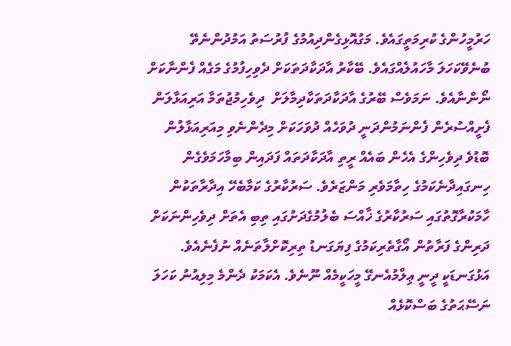ހަރުމީހުންގެ ކުރިމަތީގައެވެ. މަގުއޮޅިގެންދިއުމުގެ ފުރުސަތު އަމުދުންނެތޭ ބުނެވޭކަހަލަ މާހައުލެއްގައެވެ. ބޭކާރު އާދަކާދަތަކަށް ދެވިހިފުމުގެ މަގެއް ފެންނާކަށް ނޯންނާއެވެ. ނަމަވެސް ބޭރުގެ އާދަކާދަތަކާދިމާލަށް  ދިވެހިމުޖުތަމާ އަރިއަޅާލަން ފެށީއްސުރެން ފެންނަމުންދަނީ ދުވަހެއް ދުވަހަކަށް މިދެންނެވި މިއަރިއަޅާލުން ބޮޑުވެ ދިވެހިންގެ އެހެން ބައެއް ރީތި އާދަކާދަތައް ފަދައިން ބިމާހަމަވެގެން ހިނގައިދާނެކަމުގެ ހިތާމަވެރި މަންޒަރެވެ. ސަރުކާރުގެ ކަމާބެހޭ އިދާރާތަކުން ހާމަކުރާގޮތުގައި ސަރުކާރުގެ ޚާއްސަ ބެލުމުގެދަށުގައި ތިބި އެތަށް ދިވެހިންނަކަށް ދަރިންގެ ފަރާތުން އޯގާތެރިކަމުގެ ފިޔަގަނޑު ތިރިކޮށްލާތަނެއް ނުފެނެއެވެ. އަޅުގަނޑަކީ ދީނީ ޢިލްމުއެނގޭ މީހަކީމެއް ނޫނެވެ. އެކަމަކު ދެންމެ މިލިއުނު ކަހަލަ ނަސޭޙަތުގެ ބަސްކޮޅެއް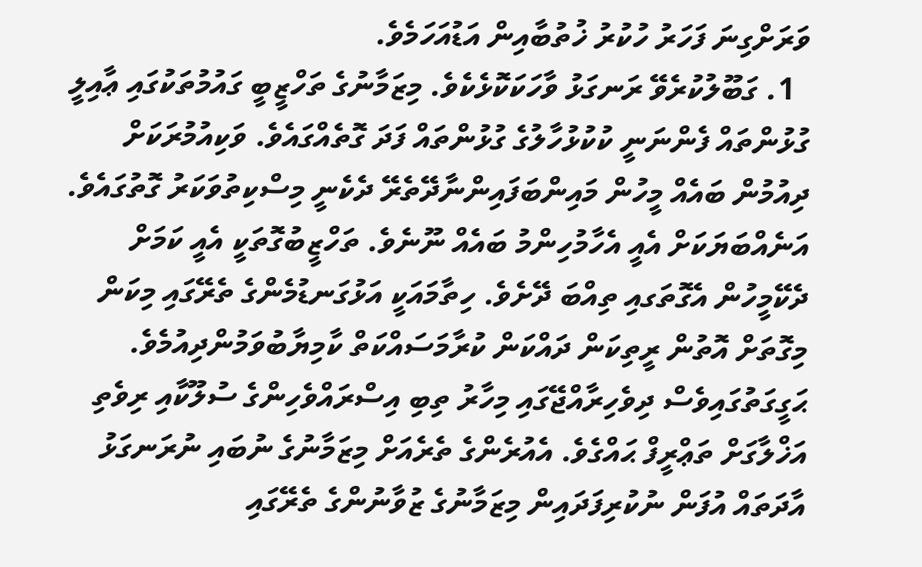ވަރަށްގިނަ ފަހަރު ހުކުރު ޚުތުބާއިން އަޑުއަހަމެވެ.
  1. ގަބޫލުކުރެވޭ ރަނގަޅު ވާހަކަކޮޅެކެވެ. މިޒަމާނުގެ ތަހްޒީބީ ގައުމުތަކުގައި ޢާއިލީ ގުޅުންތައް ފެންނަނީ ކުކުޅުހާލުގެ ގުޅުންތައް ފަދަ ގޮތެއްގައެވެ. ވަކިއުމުރަކަށް ދިއުމުން ބައެއް މީހުން މައިންބަފައިންނާދޭތެރޭ ދެކެނީ މިސްކިތުވަކަރު ގޮތުގައެވެ. އަނެއްބަޔަކަށް އެއީ އެހާމުހިންމު ބައެއް ނޫނެވެ. ތަހްޒީބުގޮތަކީ އެއީ ކަމަށް ދެކޭމީހުން އެގޮތަގއި ތިއްބަ ދޭށެވެ. ހިތާމައަކީ އަޅުގަނޑުމެންގެ ތެރޭގައި މިކަން މިގޮތަށް އޮތުން ރީތިކަން ދައްކަން ކުރާމަސައްކަތް ކާމިޔާބުވަމުންދިއުމެވެ. ޙަގީގަތުގައިވެސް ދިވެހިރާއްޖޭގައި މިހާރު ތިބި އިސްރައްވެހިންގެ ސުލޫކާއި ރިވެތި އަޚްލާގަށް ތަޢްރީފް ޙައްގެވެ. އެއުރެންގެ ތެރެއަށް މިޒަމާނުގެ ނުބައި ނުރަނގަޅު އާދަތައް އުފަން ނުކުރިފަދައިން މިޒަމާނުގެ ޒުވާނުންގެ ތެރޭގައި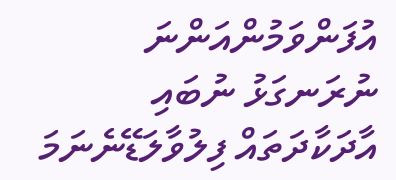އުފަންވަމުންއަންނަ ނުރަނގަޅު ނުބައި އާދަކާދަތައް ފިލުވާލަޑޭނެނަމަ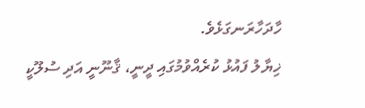ހާދަހާރަނގަޅެވެ.
ޚިޔާލު ފައުޅު ކުރެއްވުމުގައި ދީނީ، ޤާނޫނީ އަދި ސުލޫކީ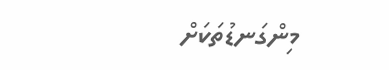މިންގަނޑުތަކަށް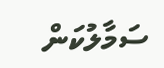ސަމާލުކަން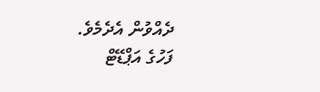ދެއްވުން އެދެމެވެ.
ފަހުގެ އަޕްޑޭޓް